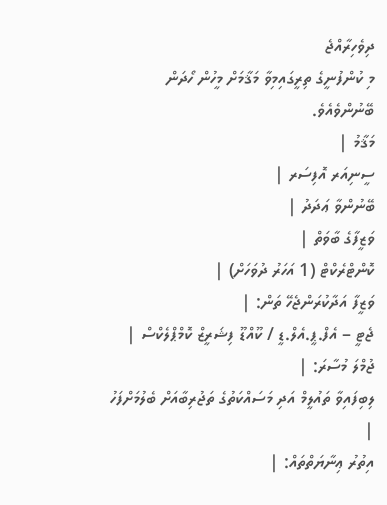ދިވެހިރާއްޖެ
މި ކުންފުނީގެ ތިރީގައިމިވާ މަޤާމަށް މީހުން ހޯދަން ބޭނުންވެއެވެ.
މަޤާމު |
ސީނިއަރ އޮފިސަރ |
ބޭނުންވާ ޢަދަދު |
ވަޒީފާގެ ބާވަތް |
ކޮންޓްރެކްޓް (1 އަހަރު ދުވަހަށް) |
ވަޒީފާ އަދާކުރަންޖެހޭ ތަން: |
ޖެޓީ – އެފް.ޕީ.އެލް.ޑީ / ކޫއްޑޫ ފިޝަރީޒް ކޮމްޕްލެކްސް |
ޖުމްލަ މުސާރަ: |
ލިބިފައިވާ ތައުލީމް އަދި މަސައްކަތުގެ ތަޖުރިބާއަށް ބެލުމަށްފަހު |
އިތުރު ޢިނާޔަތްތައް: |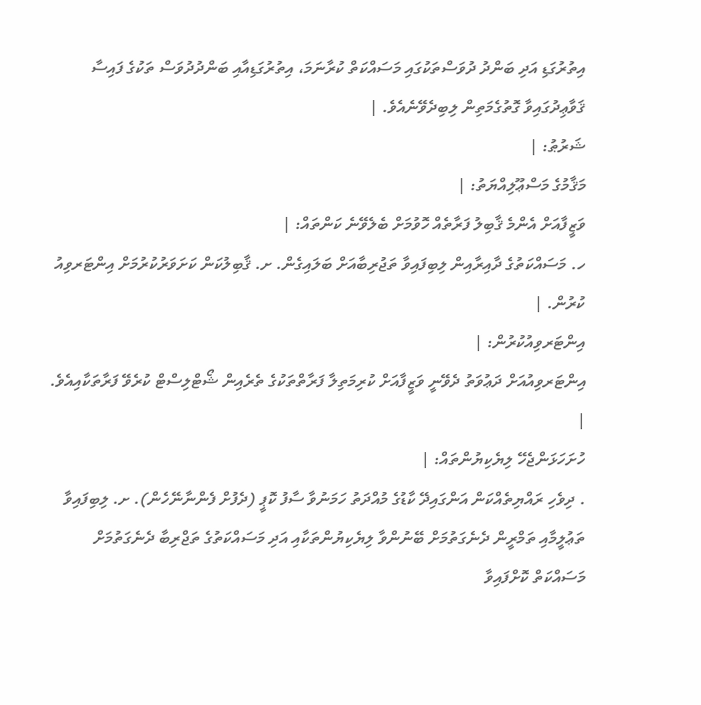އިތުރުގަޑި އަދި ބަންދު ދުވަސްތަކުގައި މަސައްކަތް ކުރާނަމަ، އިތުރުގަޑިއާއި ބަންދުދުވަސް ތަކުގެ ފައިސާ ޤަވާޢިދުގައިވާ ގޮތުގެމަތިން ލިބިދެވޭނެއެވެ. |
ޝަރުޠު: |
މަޤާމުގެ މަސްޢޫލިއްޔަތު: |
ވަޒީފާއަށް އެންމެ ޤާބިލު ފަރާތެއް ހޮވުމަށް ބެލެވޭނެ ކަންތައް: |
ހ. މަސައްކަތުގެ ދާއިރާއިން ލިބިފައިވާ ތަޖުރިބާއަށް ބަލައިގެން. ށ. ޤާބިލުކަން ކަށަވަރުކުރުމަށް އިންޓަރވިއު ކުރުން. |
އިންޓަރވިއުކުރުން: |
އިންޓަރވިއުއަށް ދަޢުވަތު ދެވޭނީ ވަޒީފާއަށް ކުރިމަތިލާ ފަރާތްތަކުގެ ތެރެއިން ޝޯޓްލިސްޓް ކުރެވޭ ފަރާތަކާއިއެވެ. |
ހުށަހަޅަންޖެހޭ ލިޔެކިޔުންތައް: |
. ދިވެހި ރައްޔިތެއްކަން އަންގައިދޭ ކާޑުގެ މުއްދަތު ހަމަނުވާ ސާފު ކޮޕީ (ދެފުށް ފެންނާނޭހެން). ށ. ލިބިފައިވާ ތަޢުލީމާއި ތަމްރީން ދެނެގަތުމަށް ބޭނުންވާ ލިޔެކިޔުންތަކާއި އަދި މަސައްކަތުގެ ތަޖްރިބާ ދެނެގަތުމަށް މަސައްކަތް ކޮށްފައިވާ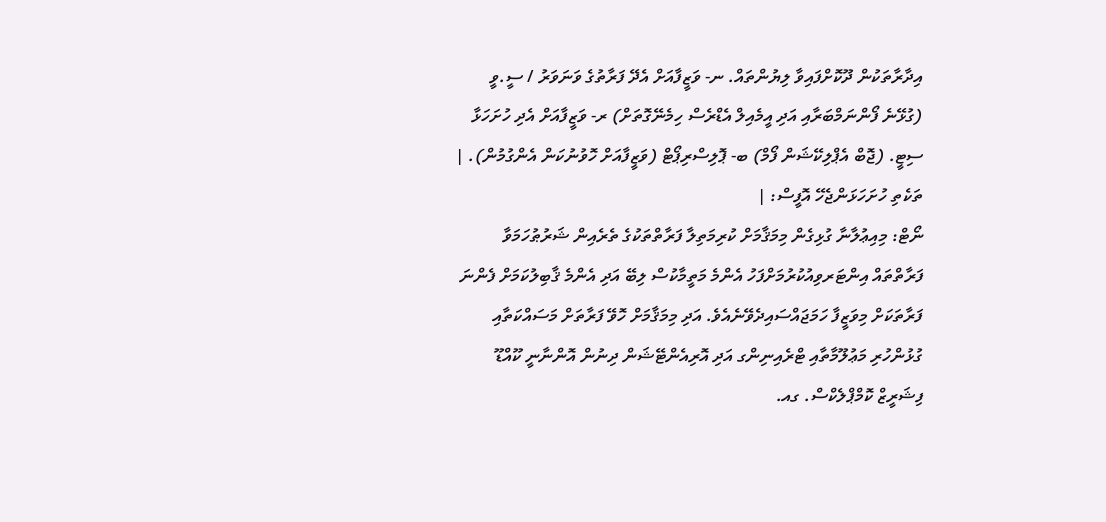އިދާރާތަކުން ދޫކޮށްފައިވާ ލިޔުންތައް. ނ- ވަޒީފާއަށް އެދޭ ފަރާތުގެ ވަނަވަރު / ސީ.ވީ (ގުޅޭނެ ފޯންނަމްބަރާއި އަދި އީމެއިލް އެޑްރެސް ހިމެނޭގޮތަށް) ރ- ވަޒީފާއަށް އެދި ހުށަހަޅާ ސިޓީ. (ޖޮބް އެޕްލިކޭޝަން ފޯމް) ބ- ޕޮލިސްރިޕޯޓް (ވަޒީފާއަށް ހޮވުނުކަން އެންގުމުން). |
ތަކެތި ހުށަހަޅަންޖެހޭ އޮފީސް: |
ނޯޓް: މިއިޢުލާނާ ގުޅިގެން މިމަޤާމަށް ކުރިމަތިލާ ފަރާތްތަކުގެ ތެރެއިން ޝަރުޠުހަމަވާ ފަރާތްތައް އިންޓަރވިއުކުރުމަށްފަހު އެންމެ މަތީމާކުސް ލިބޭ އަދި އެންމެ ޤާބިލުކަމަށް ފެންނަ ފަރާތަކަށް މިވަޒީފާ ހަމަޖައްސައިދެވޭނެއެވެ. އަދި މިމަޤާމަށް ހޮވޭ ފަރާތަށް މަސައްކަތާއި ގުޅުންހުރި މަޢުލޫމާތާއި ޓްރެއިނިންގ އަދި އޮރިއެންޓޭޝަން ދިނުން އޮންނާނީ ކޫއްޑޫ ފިޝަރީޒް ކޮމްޕްލެކްސް. ގއ.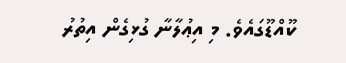ކޫއްޑޫގައެވެ. މި އިޢުލާނާ ގުޅިގެން އިތުރު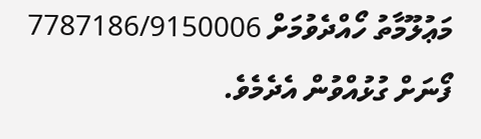މަޢުލޫމާތު ހޯއްދެވުމަށް 7787186/9150006 ފޯނަށް ގުޅުއްވުން އެދެމެވެ.